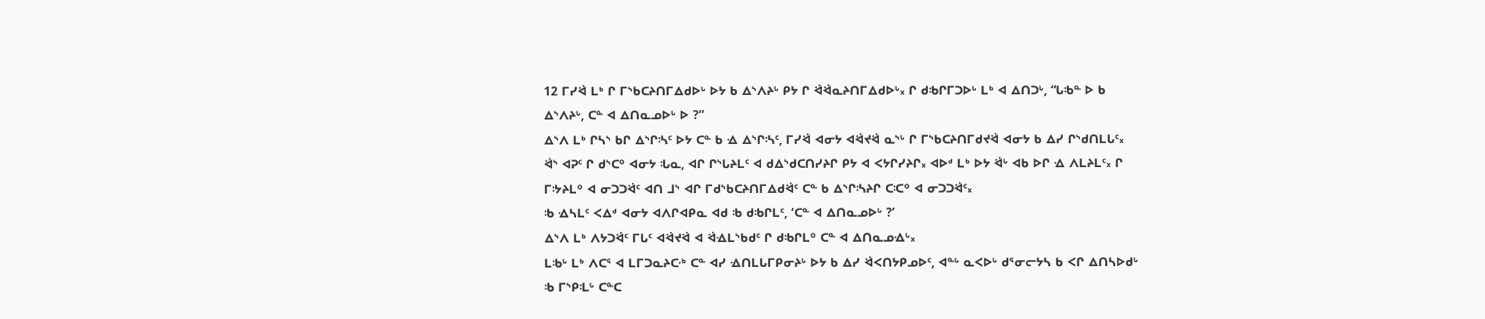12 ᒥᓯᐛ ᒪᒃ ᒋ ᒥᔅᑲᑕᔨᑎᒥᐃᑯᐅᒡ ᐅᔭ ᑲ ᐃᔅᐱᔨᒡ ᑭᔭ ᒋ ᐛᐛᓇᔨᑎᒥᐃᑯᐅᒡ᙮ ᒋ ᑯᒂᒋᒥᑐᐅᒡ ᒪᒃ ᐊ ᐃᑎᑐᒡ, “ᒐᒂᓐ ᐅ ᑲ ᐃᔅᐱᔨᒡ, ᑕᓐ ᐊ ᐃᑎᓇᓄᐅᒡ ᐅ ?”
ᐃᔅᐱ ᒪᒃ ᒋᓴᔅ ᑲᒋ ᐃᔅᒋᔄᑦ ᐅᔭ ᑕᓐ ᑲ ᐎ ᐃᔅᒋᔄᑦ, ᒥᓯᐛ ᐊᓂᔭ ᐊᐛᔪᐛ ᓇᔅᒡ ᒋ ᒥᔅᑲᑕᔨᑎᒥᑯᔪᐛ ᐊᓂᔭ ᑲ ᐃᓯ ᒋᔅᑯᑎᒪᒐᑦ᙮
ᐛᔅ ᐊᕈᑦ ᒋ ᑯᔅᑕᐤ ᐊᓂᔭ ᒠᓇ, ᐊᒋ ᒋᔅᒐᔨᒪᑦ ᐊ ᑯᐃᔅᑯᑕᑎᓯᔨᒋ ᑭᔭ ᐊ ᐸᔭᒋᓯᔨᒋ᙮ ᐊᐅᒄ ᒪᒃ ᐅᔭ ᐛᒡ ᐊᑲ ᐅᒋ ᐎ ᐱᒪᔨᒪᑦ᙮ ᒋ ᒥᔽᔨᒪᐤ ᐊ ᓂᑐᑐᐛᑦ ᐊᑎ ᒧᔅ ᐊᒋ ᒥᑯᔅᑲᑕᔨᑎᒥᐃᑯᐛᑦ ᑕᓐ ᑲ ᐃᔅᒋᔄᔨᒋ ᑕᑥᐤ ᐊ ᓂᑐᑐᐛᑦ᙮
ᒂ ᐎᓴᒪᑦ ᐸᐃᒄ ᐊᓂᔭ ᐊᐱᒋᐊᑭᓇ ᐊᑯ ᒂ ᑯᒂᒋᒪᑦ, ‘ᑕᓐ ᐊ ᐃᑎᓇᓄᐅᒡ ?’
ᐃᔅᐱ ᒪᒃ ᐱᔭᑐᐛᑦ ᒥᒐᑦ ᐊᐛᔪᐛ ᐊ ᐛᐎᒪᔅᑲᑯᑦ ᒋ ᑯᒂᒋᒪᐤ ᑕᓐ ᐊ ᐃᑎᓇᓄᐎᒡ᙮
ᒪᒂᒡ ᒪᒃ ᐱᑕᕐ ᐊ ᒪᒥᑐᓇᔨᑕᐧᒃ ᑕᓐ ᐊᓯ ᐎᑎᒪᒐᒥᑭᓂᔨᒡ ᐅᔭ ᑲ ᐃᓯ ᐛᐸᑎᔭᑭᓄᐅᑦ, ᐊᓐᒡ ᓇᐸᐅᒡ ᑯᕐᓂᓕᔭᓴ ᑲ ᐸᒋ ᐃᑎᓴᐅᑯᒡ ᒂ ᒥᔅᑭᒺᒡ ᑕᓐᑕ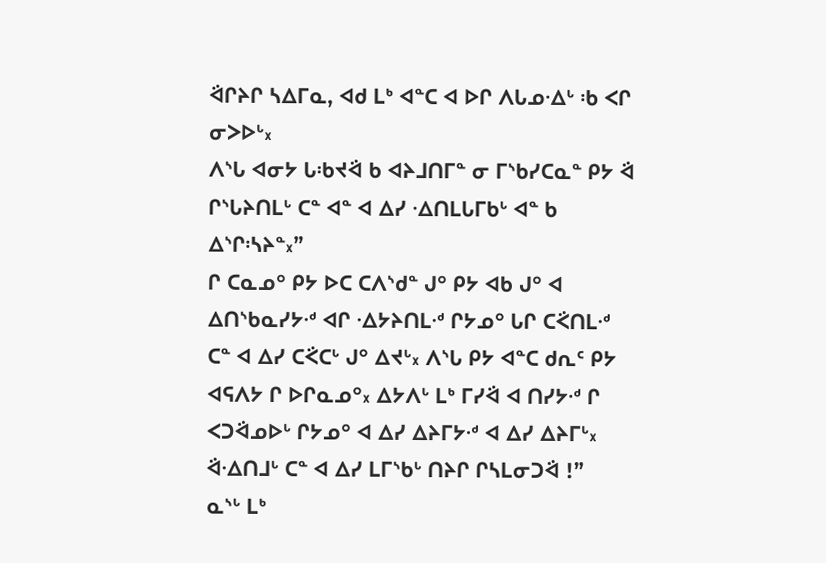ᐛᒋᔨᒋ ᓴᐃᒥᓇ, ᐊᑯ ᒪᒃ ᐊᓐᑕ ᐊ ᐅᒋ ᐱᒐᓄᐎᒡ ᒂ ᐸᒋ ᓂᐳᐅᒡ᙮
ᐱᔅᒐ ᐊᓂᔭ ᒐᒂᔪᐛ ᑲ ᐊᔨᒧᑎᒥᓐ ᓂ ᒥᔅᑲᓯᑕᓇᓐ ᑭᔭ ᐛ ᒋᔅᒐᔨᑎᒪᒡ ᑕᓐ ᐊᓐ ᐊ ᐃᓯ ᐎᑎᒪᒐᒥᑲᒡ ᐊᓐ ᑲ ᐃᔅᒋᔄᔨᓐ᙮”
ᒋ ᑕᓇᓄᐤ ᑭᔭ ᐅᑕ ᑕᐱᔅᑯᓐ ᒍᐤ ᑭᔭ ᐊᑲ ᒍᐤ ᐊ ᐃᑎᔅᑲᓇᓯᔭᐧᒄ ᐊᒋ ᐎᔭᔨᑎᒪᐧᒄ ᒋᔭᓄᐤ ᒐᒋ ᑕᑈᑎᒪᐧᒄ ᑕᓐ ᐊ ᐃᓯ ᑕᑈᑕᒡ ᒍᐤ ᐃᔪᒡ᙮ ᐱᔅᒐ ᑭᔭ ᐊᓐᑕ ᑯᕆᑦ ᑭᔭ ᐊᕋᐱᔭ ᒋ ᐅᒋᓇᓄᐤ᙮ ᐃᔭᐱᒡ ᒪᒃ ᒥᓯᐛ ᐊ ᑎᓯᔭᐧᒄ ᒋ ᐸᑐᐛᓄᐅᒡ ᒋᔭᓄᐤ ᐊ ᐃᓯ ᐃᔨᒥᔭᐧᒄ ᐊ ᐃᓯ ᐃᔨᒥᒡ᙮ ᐛᐎᑎᒧᒡ ᑕᓐ ᐊ ᐃᓯ ᒪᒥᔅᑲᒡ ᑎᔨᒋ ᒋᓴᒪᓂᑐᐛ !”
ᓇᔅᒡ ᒪᒃ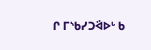ᒋ ᒥᔅᑲᓯᑐᐛᐅᒡ ᑲ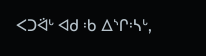ᐸᑐᐛᒡ ᐊᑯ ᒂ ᐃᔅᒋᔄᒡ,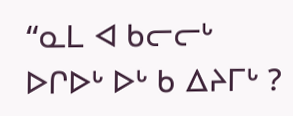“ᓇᒪ ᐊ ᑲᓕᓕᒡ ᐅᒋᐅᒡ ᐅᒡ ᑲ ᐃᔨᒥᒡ ?